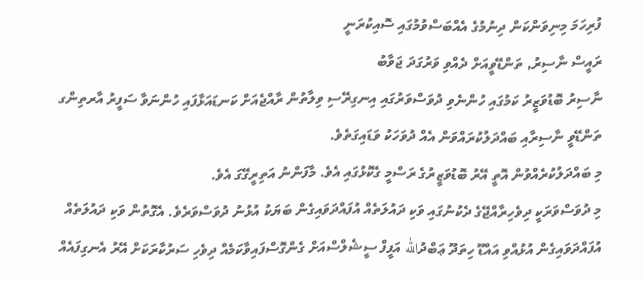ފުރިހަމަ މިނިވަންކަން ދިނުމުގެ އެއްބަސްވުމުގައި ސޮއިކުރަނީ
ރައީސް ނާސިރު, ތަންޑޭވީއަށް ދެއްވި ވަރުގަދަ ޖަވާބު
ނާސިރު ބޮޑުވަޒީރު ކަމުގައި ހުންނެވި ދުވަސްވަރުގައި އިނގިރޭސި ވިލާތުން ރާއްޖެއަށް ކަނޑައަޅާފައި ހުންނަވާ ސަފީރު އާރތިންގ ތަންޑޭވީ ނާސިރާއި ބައްދަލުކުރައްވަން އެއް ދުވަހަކު ވަޑައިގަތެވެ.
މި ބައްދަލުކުރެއްވުން އޮތީ އޭރު ބޮޑުވަޒީރުގެ ރަސްމީ ގެކޮޅުގައި އެވެ. މާފަންނު އަތިރީގޭގަ އެވެ.
މި ދުވަސްވަރަކީ ދިވެހިރާއްޖޭގެ ދެކުނުގައި ވަކި ދައުލަތެއް އުފައްދަވައިގެން ބަޔަކު އުޅުނު ދުވަސްވަރެވެ. އެގޮތުން ވަކި ދައުލަތެއް އުފައްދަވައިގެން އުޅުއްވި އައްޑޫ ހިތަދޫ ޢަބްދުالله އަފީފް ސީޝެލްސްއަށް ގެންގޮސްފައިވާކަމެއް ދިވެހި ސަރުކާރަކަށް އޭރު އެނގިފައެއް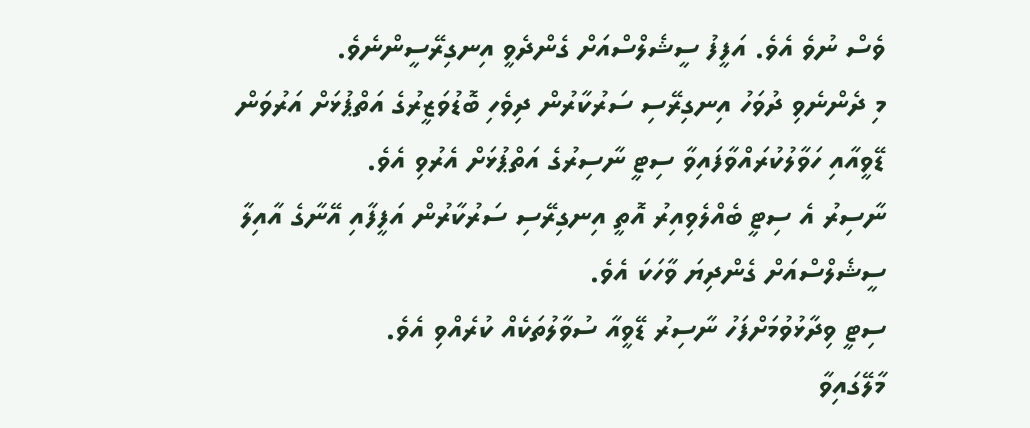ވެސް ނުވެ އެވެ. އަފީފު ސީޝެލްސްއަށް ގެންދެވީ އިނގިރޭސީންނެވެ.
މި ދެންނެވި ދުވަހު އިނގިރޭސި ސަރުކާރުން ދިވެހި ބޮޑުވަޒީރުގެ އަތްޕުޅަށް އަރުވަން ޑޭވީއާއި ހަވާލުކުރައްވާފައިވާ ސިޓީ ނާސިރުގެ އަތްޕުޅަށް އެރުވި އެވެ.
ނާސިރު އެ ސިޓީ ބެއްލެވިއިރު އޮތީ އިނގިރޭސި ސަރުކާރުން އަފީފާއި އޭނާގެ އާއިލާ ސީޝެލްސްއަށް ގެންދިޔަ ވާހަކަ އެވެ.
ސިޓީ ވިދާޅުވުމަށްފަހު ނާސިރު ޑޭވީއާ ސުވާލުތަކެއް ކުރެއްވި އެވެ.
މާލޭގައިވާ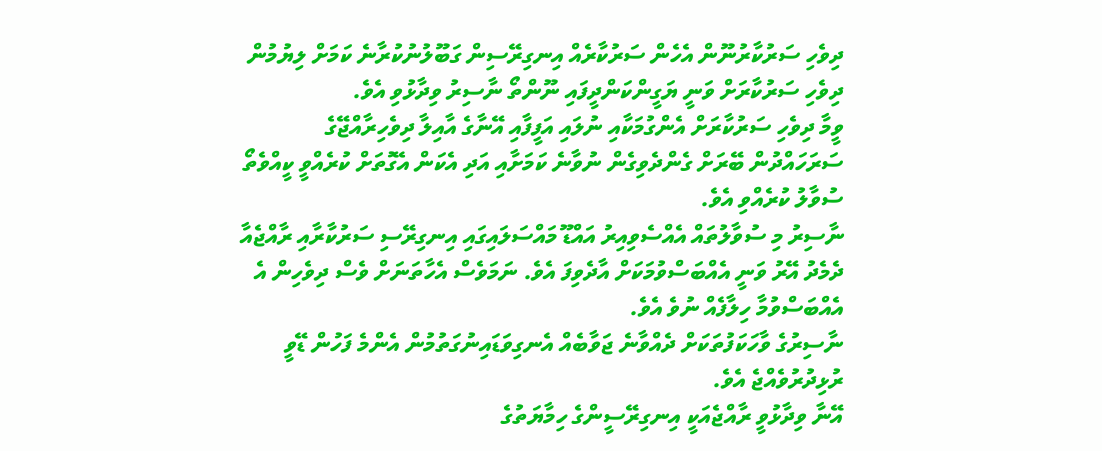ދިވެހި ސަރުކާރުނޫން އެހެން ސަރުކާރެއް އިނގިރޭސިން ގަބޫލުނުކުރާނެ ކަމަށް ލިޔުމުން ދިވެހި ސަރުކާރަށް ވަނީ ޔަގީންކަންދީފައި ނޫންތޯ ނާސިރު ވިދާޅުވި އެވެ.
ވީމާ ދިވެހި ސަރުކާރަށް އެންގުމަކާއި ނުލައި އަފީފާއި އޭނާގެ އާއިލާ ދިވެހިރާއްޖޭގެ ސަރަހައްދުން ބޭރަށް ގެންދެވިގެން ނުވާނެ ކަމަށާއި އަދި އެކަން އެގޮތަށް ކުރެއްވީ ކީއްވެތޯ ސުވާލު ކުރެއްވި އެވެ.
ނާސިރު މި ސުވާލުތައް އެއްސެވިއިރު އައްޑޫ މައްސަލައިގައި އިނގިރޭސި ސަރުކާރާއި ރާއްޖެއާ ދެމެދު އޭރު ވަނީ އެއްބަސްވުމަކަށް އާދެވިފަ އެވެ. ނަމަވެސް އެހާތަނަށް ވެސް ދިވެހިން އެ އެއްބަސްވުމާ ހިލާފެއް ނުވެ އެވެ.
ނާސިރުގެ ވާހަކަފުތަކަށް ދެއްވާނެ ޖަވާބެއް އެނގިވަޑައިނުގަތުމުން އެންމެ ފަހުން ޑޭވީ ރުޅިދުރުވެއްޖެ އެވެ.
އޭނާ ވިދާޅުވީ ރާއްޖެއަކީ އިނގިރޭސީންގެ ހިމާޔަތުގެ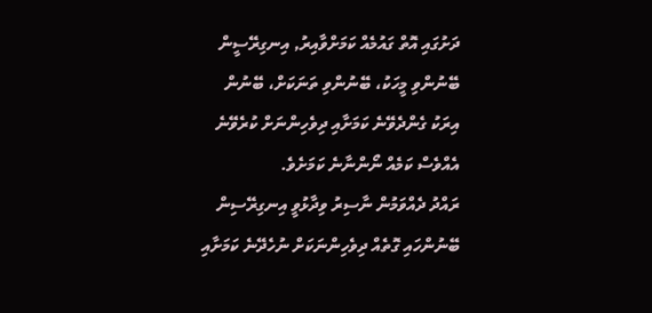ދަށުގައި އޮތް ގައުމެއް ކަމަށްވާއިރު, އިނގިރޭސީން ބޭނުންވި މީހަކު، ބޭނުންވި ތަނަކަށް، ބޭނުން އިރަކު ގެންދެވޭނެ ކަމަށާއި ދިވެހިންނަށް ކުރެވޭނެ އެއްވެސް ކަމެއް ނޯންނާނެ ކަމަށެވެ.
ރައްދު ދެއްވަމުން ނާސިރު ވިދާޅުވީ އިނގިރޭސިން ބޭނުންހައި ގޮތެއް ދިވެހިންނަކަށް ނުހެދޭނެ ކަމަށާއި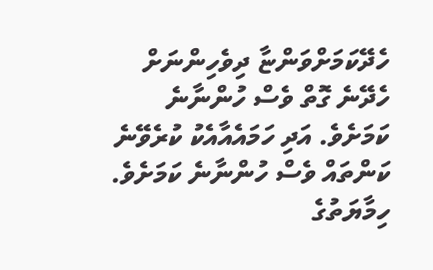ހެދޭކަމަށްވަންޏާ ދިވެހިންނަށް ހެދޭނެ ގޮތް ވެސް ހުންނާނެ ކަމަށެވެ. އަދި ހަމައެއާއެކު ކުރެވޭނެ ކަންތައް ވެސް ހުންނާނެ ކަމަށެވެ.
ހިމާޔަތުގެ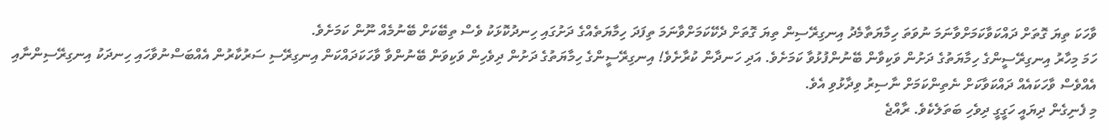ވާހަކަ ތިޔަ ގޮތަށް ދައްކަވާކަމަށްވާނަމަ ނުވަތަ ހިމާޔަތާމެދު އިނގިރޭސިން ތިޔަ ގޮތަށް ދެކޭކަމަށްވާނަމަ ތިފަދަ ހިމާޔަތެއްގެ ދަށުގައި ހިނދުކޮޅަކު ވެސް ތިބޭކަށް ބޭނުމެއް ނޫން ކަމަށެވެ.
ހަމަ މިހާރު އިނގިރޭސީންގެ ހިމާޔަތުގެ ދަށުން ވަކިވާން ބޭނުންފުޅުވާ ކަމަށެވެ. އަދި ހަނދާން ކުރާށެވެ! އިނގިރޭސީންގެ ހިމާޔަތުގެ ދަށުން ދިވެހިން ވަކިވަން ބޭނުންވާ ވާހަކަދައްކަން އިނގިރޭސި ސަރުކާރުން އެއްބަސްނުވާހައި ހިނދަކު އިނގިރޭސިންނާއި އެއްވެސް ވާހަކައެއް ދައްކަވާކަށް ނެތިންކަމަށް ނާސިރު ވިދާޅުވި އެވެ.
މި ފެނިގެން ދިޔައީ ހަގީގީ ދިވެހި ބަތަލެކެވެ. ރާއްޖެ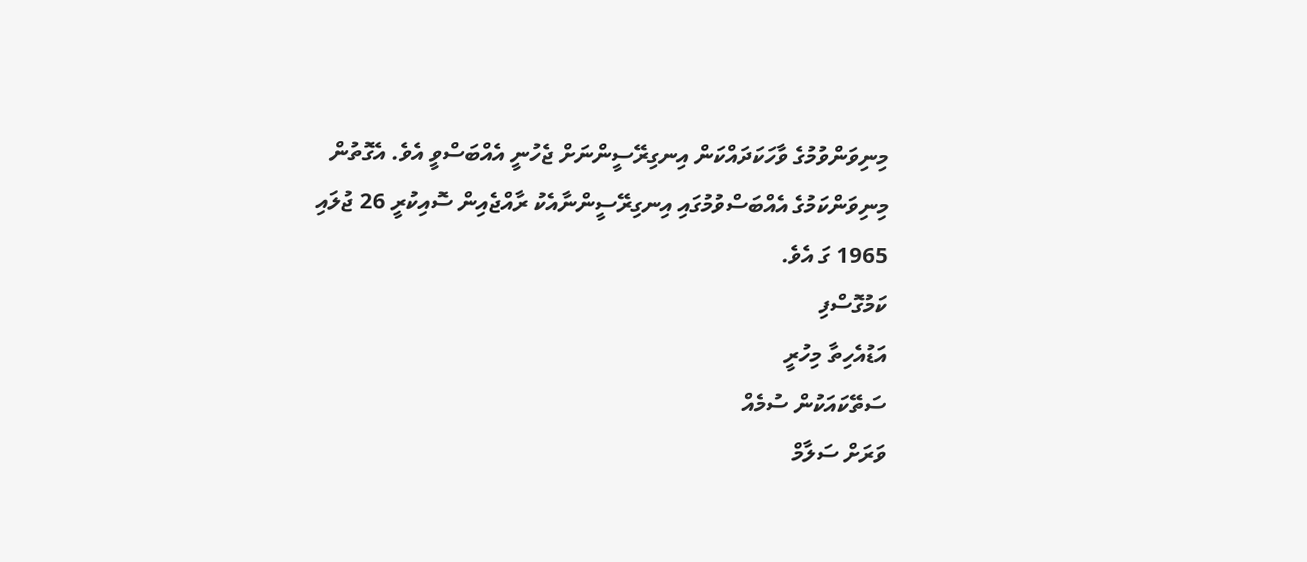މިނިވަންވުމުގެ ވާހަކަދައްކަން އިނގިރޭސީންނަށް ޖެހުނީ އެއްބަސްވީ އެވެ. އެގޮތުން މިނިވަންކަމުގެ އެއްބަސްވުމުގައި އިނގިރޭސީންނާއެކު ރާއްޖެއިން ސޮއިކުރީ 26 ޖުލައި 1965 ގަ އެވެ.
ކަމުގޮސްފި
އަޑުއެހިތާ މިހުރީ
ސަތޭކައަކުން ސުމެއް
ވަރަށް ސަލާމް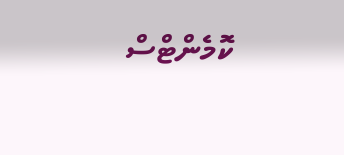ކޮމެންޓްސް